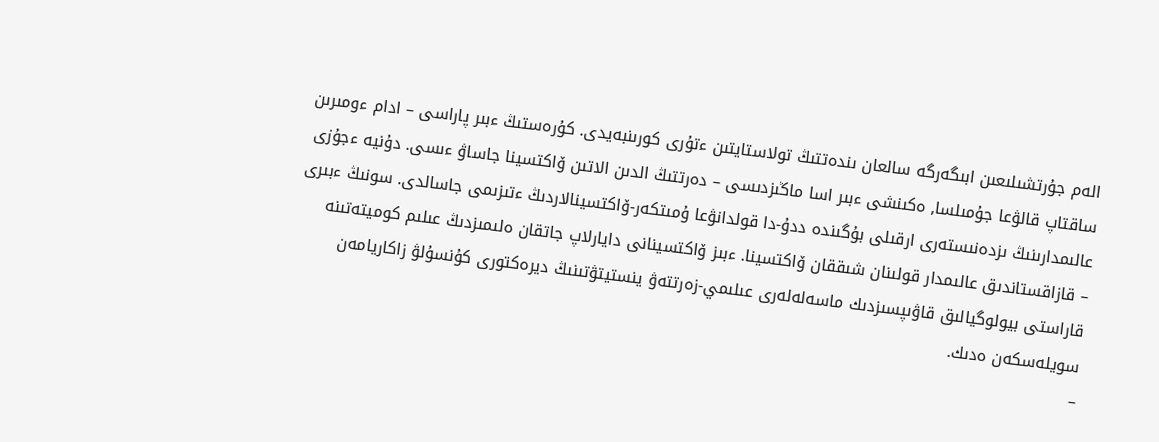الەم جۇرتشىلىعىن ابىگەرگە سالعان ىندەتتىڭ تولاستايتىن ءتۇرى كورىنبەيدى. كۇرەستىڭ ءبىر پاراسى – ادام ءومىرىن ساقتاپ قالۋعا جۇمىلسا, ەكىنشى ءبىر اسا ماڭىزدىسى – دەرتتىڭ الدىن الاتىن ۆاكتسينا جاساۋ ءىسى. دۇنيە ءجۇزى عالىمدارىنىڭ ىزدەنىستەرى ارقىلى بۇگىندە ددۇ-دا قولدانۋعا ۇمىتكەر-ۆاكتسينالاردىڭ ءتىزىمى جاسالدى. سونىڭ ءبىرى – قازاقستاندىق عالىمدار قولىنان شىققان ۆاكتسينا. ءبىز ۆاكتسينانى دايارلاپ جاتقان ەلىمىزدىڭ عىلىم كوميتەتىنە قاراستى بيولوگيالىق قاۋىپسىزدىك ماسەلەلەرى عىلىمي-زەرتتەۋ ينستيتۋتىنىڭ ديرەكتورى كۇنسۇلۋ زاكاريامەن سويلەسكەن ەدىك.
–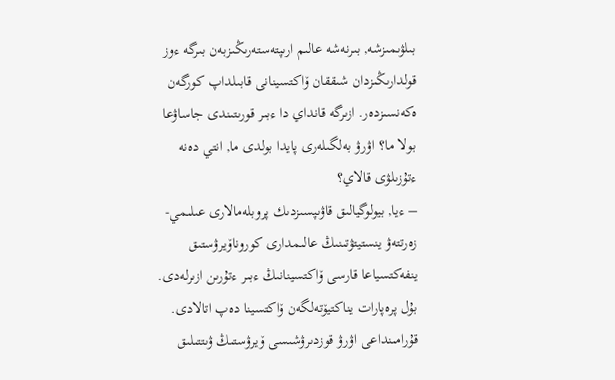بىلۋىمىزشە, بىرنەشە عالىم ارىپتەستەرىڭىزبەن بىرگە ءوز قولدارىڭىزدان شىققان ۆاكتسينانى قابىلداپ كورگەن ەكەنسىزدەر. ازىرگە قانداي دا ءبىر قورىتىندى جاساۋعا بولا ما؟ اۋرۋ بەلگىلەرى پايدا بولدى ما, انتي دەنە ءتۇزىلۋى قالاي؟
– ءيا, بيولوگيالىق قاۋىپسىزدىك پروبلەمالارى عىلىمي-زەرتتەۋ ينستيتۋتىنىڭ عالىمدارى كوروناۆيرۋستىق ينفەكتسياعا قارسى ۆاكتسينانىڭ ءبىر ءتۇرىن ازىرلەدى. بۇل پرەپارات يناكتيۆتەلگەن ۆاكتسينا دەپ اتالادى. قۇرامىنداعى اۋرۋ قوزدىرۋشىسى ۆيرۋستىڭ ۋىتتىلىق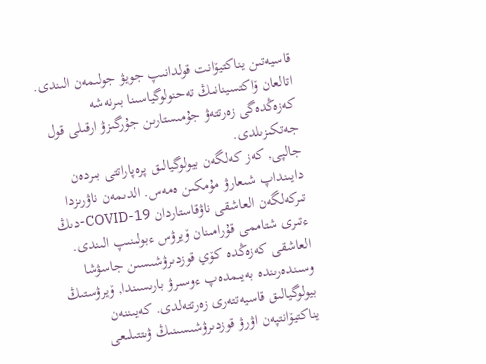قاسيەتىن يناكتيۆانت قولدانىپ جويۋ جولىمەن الىندى. اتالعان ۆاكتسينانىڭ تەحنولوگياسىنا بىرنەشە كەزەڭدەگى زەرتتەۋ جۇمىستارىن جۇرگىزۋ ارقىلى قول جەتكىزىلدى.
جالپى, كەز كەلگەن بيولوگيالىق پرەپاراتتى بىردەن دايىنداپ شىعارۋ مۇمكىن ەمەس. الدىمەن ناۋرىزدا تىركەلگەن العاشقى ناۋقاستاردان COVID-19-دىڭ ءتىرى شتاممى قۇرامىنان ۆيرۋس ءبولىنىپ الىندى. العاشقى كەزەڭدە كۆي قوزدىرۋشىسىن جاسۋشا وسىندەرىندە بەيىمدەپ ءوسىرۋ بارىسىندا, ۆيرۋستىڭ بيولوگيالىق قاسيەتتەرى زەرتتەلدى. كەيىننەن يناكتيۆانتپەن اۋرۋ قوزدىرۋشىسىنىڭ ۋىتتىلىعى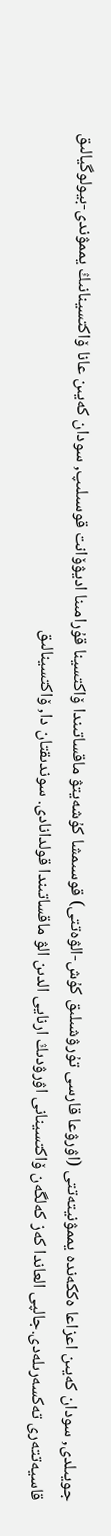جويىلدى, سودان كەيىن اعزاعا ەككەندە يممۋنيتەتتى (اۋرۋعا قارسى تۇرۋشىلىق كۇش-الۋەتتى) قوسىمشا كۇشەيتۋ ماقساتىندا ۆاكتسينا قۇرامىنا اديۋۆانت قوسىلىپ, سودان كەيىن عانا ۆاكتسينانىڭ يممۋندى-بيولوگيالىق قاسيەتتەرى تەكسەرىلەدى.جالپى العاندا كەز كەلگەن ۆاكتسينانى اۋرۋدىڭ ارنايى الدىن الۋ ماقساتىندا قولدانادى. سوندىقتان دا, ۆاكتسينالىق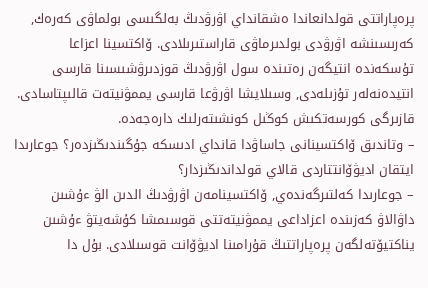پرەپاراتتى قولدانعاندا ەشقانداي اۋرۋدىڭ بەلگىسى بولماۋى كەرەك, كەرىسىنشە اۋرۋدى بولدىرماۋى قاراستىرىلادى. ۆاكتسينا اعزاعا تۇسكەندە انتيگەن رەتىندە سول اۋرۋدىڭ قوزدىرۋشىسىنا قارسى انتيدەنەلەر تۇزىلەدى, وسىلايشا اۋرۋعا قارسى يممۋنيتەت قالىپتاسادى. قازىرگى كورسەتكىش كوڭىل كونشىتەرلىك دارەجەدە.
– وتاندىق ۆاكتسينانى جاساۋدا قانداي ادىسكە جۇگىندىڭىزدەر؟ جوعارىدا ايتقان اديۋۆانتتاردى قالاي قولداندىڭىزدار؟
– جوعارىدا كەلتىرگەندەي, ۆاكتسينامەن اۋرۋدىڭ الدىن الۋ ءۇشىن داۋالاۋ كەزىندە اعزاداعى يممۋنيتەتتى قوسىمشا كۇشەيتۋ ءۇشىن يناكتيۆتەلگەن پرەپاراتتىڭ قۇرامىنا اديۋۆانت قوسىلادى. بۇل دا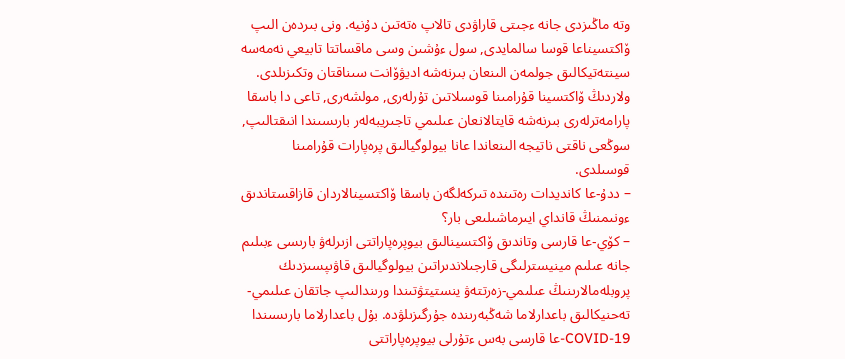وتە ماڭىزدى جانە ءجىتى قاراۋدى تالاپ ەتەتىن دۇنيە. ونى بىردەن الىپ ۆاكتسيناعا قوسا سالمايدى, سول ءۇشىن وسى ماقساتتا تابيعي نەمەسە سينتەتيكالىق جولمەن الىنعان بىرنەشە اديۋۆانت سىناقتان وتكىزىلدى. ولاردىڭ ۆاكتسينا قۇرامىنا قوسىلاتىن تۇرلەرى, مولشەرى, تاعى دا باسقا پارامەترلەرى بىرنەشە قايتالانعان عىلىمي تاجىريبەلەر بارىسىندا انىقتالىپ, سوڭعى ناقتى ناتيجە الىنعاندا عانا بيولوگيالىق پرەپارات قۇرامىنا قوسىلدى.
– ددۇ-عا كانديدات رەتىندە تىركەلگەن باسقا ۆاكتسينالاردان قازاقستاندىق ءونىمنىڭ قانداي ايىرماشىلىعى بار؟
– كۆي-عا قارسى وتاندىق ۆاكتسينالىق بيوپرەپاراتتى ازىرلەۋ بارىسى ءبىلىم جانە عىلىم مينيسترلىگى قارجىلاندىراتىن بيولوگيالىق قاۋىپسىزدىك پروبلەمالارىنىڭ عىلىمي-زەرتتەۋ ينستيتۋتىندا ورىندالىپ جاتقان عىلىمي-تەحنيكالىق باعدارلاما شەڭبەرىندە جۇرگىزىلۋدە. بۇل باعدارلاما بارىسىندا COVID-19-عا قارسى بەس ءتۇرلى بيوپرەپاراتتى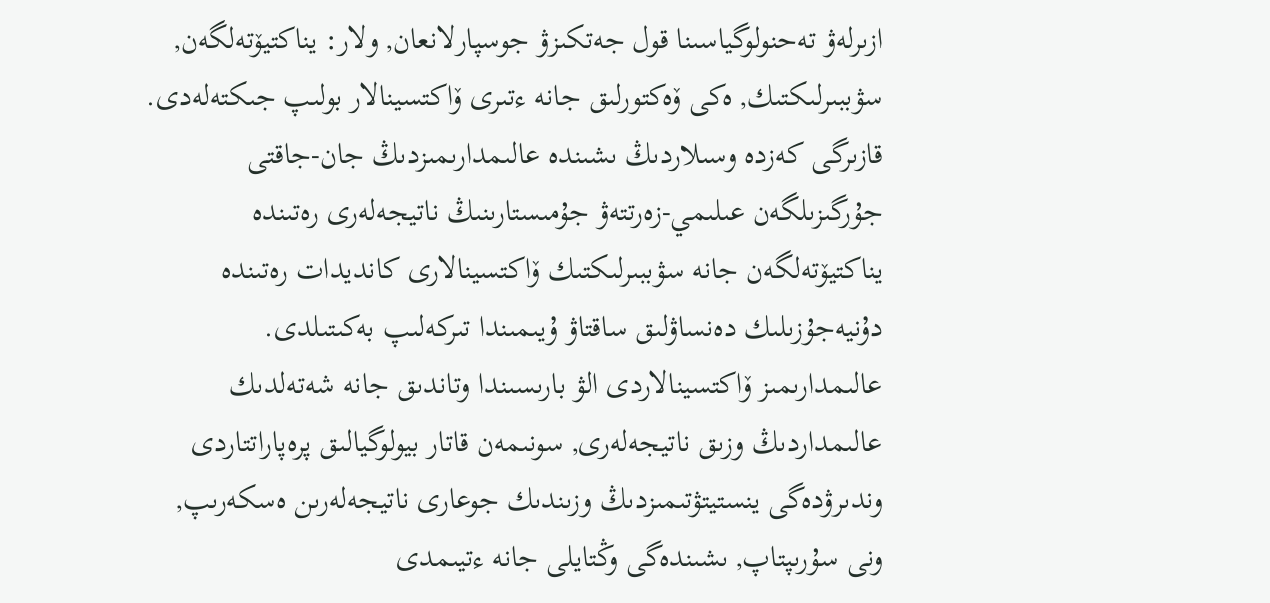ازىرلەۋ تەحنولوگياسىنا قول جەتكىزۋ جوسپارلانعان, ولار: يناكتيۆتەلگەن, سۋببىرلىكتىك, ەكى ۆەكتورلىق جانە ءتىرى ۆاكتسينالار بولىپ جىكتەلەدى. قازىرگى كەزدە وسىلاردىڭ ىشىندە عالىمدارىمىزدىڭ جان-جاقتى جۇرگىزىلگەن عىلىمي-زەرتتەۋ جۇمىستارىنىڭ ناتيجەلەرى رەتىندە يناكتيۆتەلگەن جانە سۋببىرلىكتىك ۆاكتسينالارى كانديدات رەتىندە دۇنيەجۇزىلىك دەنساۋلىق ساقتاۋ ۇيىمىندا تىركەلىپ بەكىتىلدى. عالىمدارىمىز ۆاكتسينالاردى الۋ بارىسىندا وتاندىق جانە شەتەلدىك عالىمداردىڭ وزىق ناتيجەلەرى, سونىمەن قاتار بيولوگيالىق پرەپاراتتاردى وندىرۋدەگى ينستيتۋتىمىزدىڭ وزىندىك جوعارى ناتيجەلەرىن ەسكەرىپ, ونى سۇرىپتاپ, ىشىندەگى وڭتايلى جانە ءتيىمدى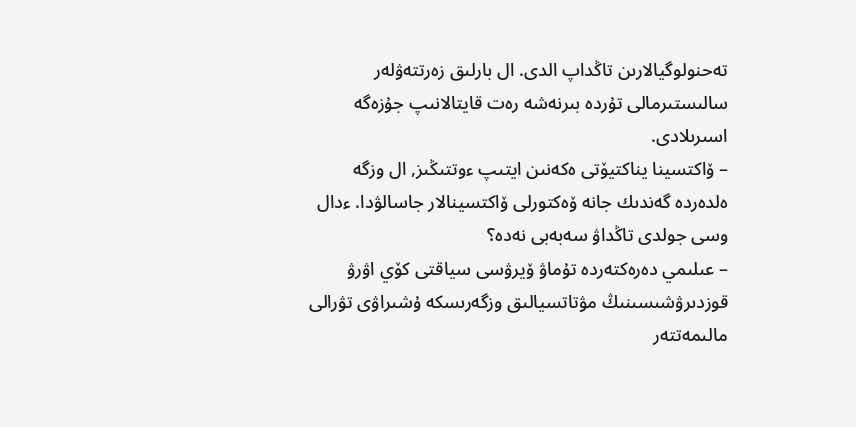تەحنولوگيالارىن تاڭداپ الدى. ال بارلىق زەرتتەۋلەر سالىستىرمالى تۇردە بىرنەشە رەت قايتالانىپ جۇزەگە اسىرىلادى.
– ۆاكتسينا يناكتيۆتى ەكەنىن ايتىپ ءوتتىڭىز, ال وزگە ەلدەردە گەندىك جانە ۆەكتورلى ۆاكتسينالار جاسالۋدا. ءدال وسى جولدى تاڭداۋ سەبەبى نەدە؟
– عىلىمي دەرەكتەردە تۇماۋ ۆيرۋسى سياقتى كۆي اۋرۋ قوزدىرۋشىسىنىڭ مۋتاتسيالىق وزگەرىسكە ۇشىراۋى تۋرالى مالىمەتتەر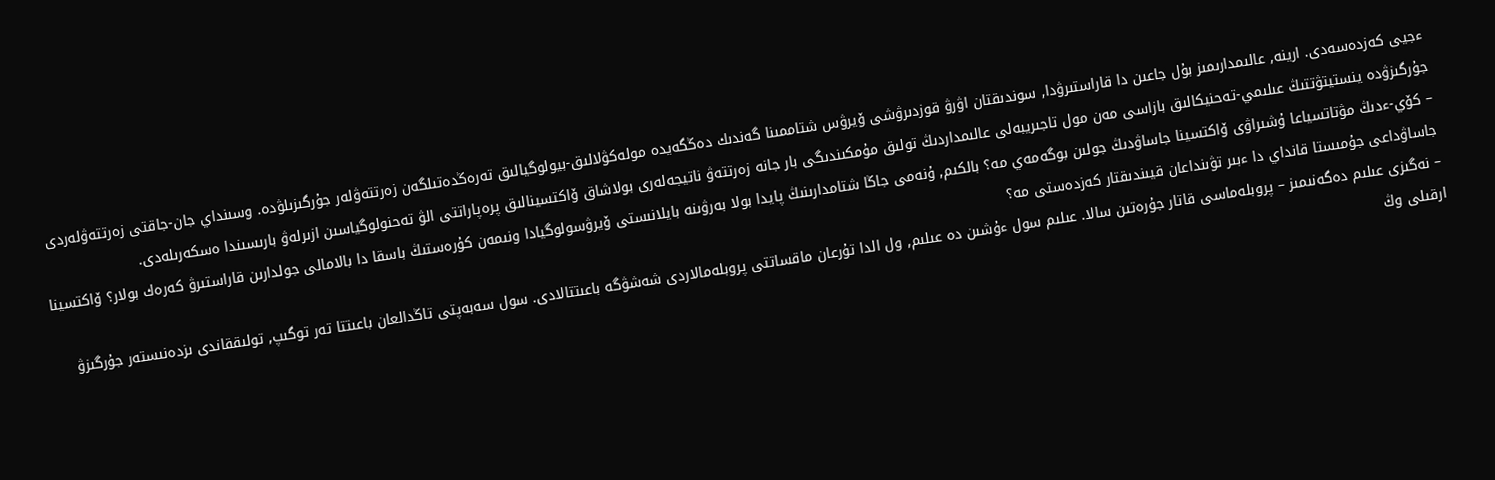ءجيى كەزدەسەدى. ارينە, عالىمدارىمىز بۇل جاعىن دا قاراستىرۋدا, سوندىقتان اۋرۋ قوزدىرۋشى ۆيرۋس شتاممىنا گەندىك دەڭگەيدە مولەكۋلالىق-بيولوگيالىق تەرەڭدەتىلگەن زەرتتەۋلەر جۇرگىزىلۋدە. وسىنداي جان-جاقتى زەرتتەۋلەردى جۇرگىزۋدە ينستيتۋتتىڭ عىلىمي-تەحنيكالىق بازاسى مەن مول تاجىريبەلى عالىمداردىڭ تولىق مۇمكىندىگى بار جانە زەرتتەۋ ناتيجەلەرى بولاشاق ۆاكتسينالىق پرەپاراتتى الۋ تەحنولوگياسىن ازىرلەۋ بارىسىندا ەسكەرىلەدى.
– كۆي-ءدىڭ مۋتاتسياعا ۇشىراۋى ۆاكتسينا جاساۋدىڭ جولىن بوگەمەي مە؟ بالكىم, ۇنەمى جاڭا شتامدارىنىڭ پايدا بولا بەرۋىنە بايلانىستى ۆيرۋسولوگيادا ونىمەن كۇرەستىڭ باسقا دا بالامالى جولدارىن قاراستىرۋ كەرەك بولار؟ ۆاكتسينا جاساۋداعى جۇمىستا قانداي دا ءبىر تۋىنداعان قيىندىقتار كەزدەستى مە؟
– نەگىزى عىلىم دەگەنىمىز – پروبلەماسى قاتار جۇرەتىن سالا. عىلىم سول ءۇشىن دە عىلىم, ول الدا تۇرعان ماقساتتى پروبلەمالاردى شەشۋگە باعىتتالادى. سول سەبەپتى تاڭدالعان باعىتتا تەر توگىپ, تولىققاندى ىزدەنىستەر جۇرگىزۋ ارقىلى وڭ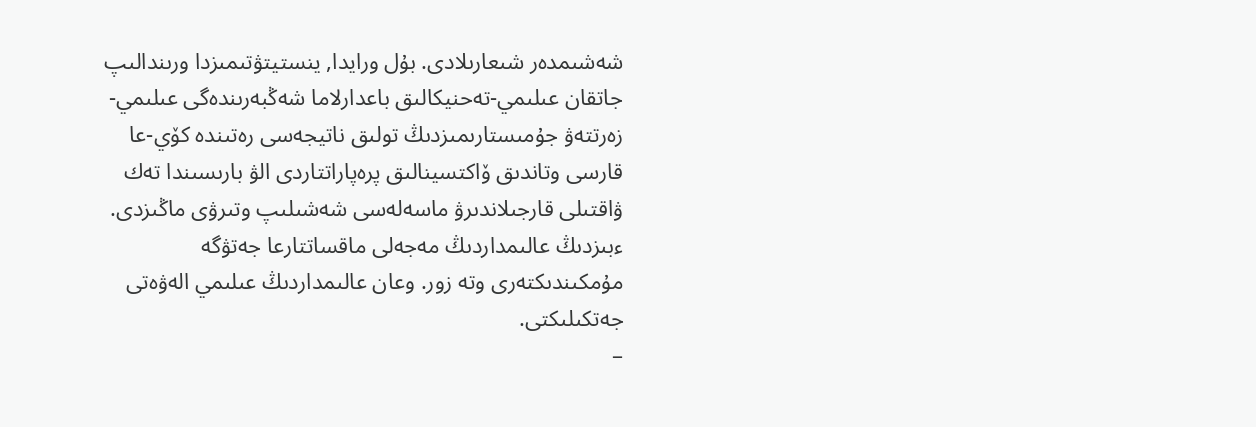شەشىمدەر شىعارىلادى. بۇل ورايدا, ينستيتۋتىمىزدا ورىندالىپ جاتقان عىلىمي-تەحنيكالىق باعدارلاما شەڭبەرىندەگى عىلىمي-زەرتتەۋ جۇمىستارىمىزدىڭ تولىق ناتيجەسى رەتىندە كۆي-عا قارسى وتاندىق ۆاكتسينالىق پرەپاراتتاردى الۋ بارىسىندا تەك ۋاقتىلى قارجىلاندىرۋ ماسەلەسى شەشىلىپ وتىرۋى ماڭىزدى. ءبىزدىڭ عالىمداردىڭ مەجەلى ماقساتتارعا جەتۋگە مۇمكىندىكتەرى وتە زور. وعان عالىمداردىڭ عىلىمي الەۋەتى جەتكىلىكتى.
–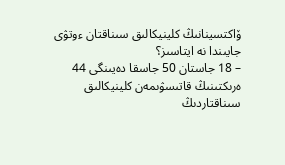ۆاكتسينانىڭ كلينيكالىق سىناقتان ءوتۋى جايىندا نە ايتاسىز؟
– 18 جاستان 50 جاسقا دەيىنگى 44 ەرىكتىنىڭ قاتىسۋىمەن كلينيكالىق سىناقتاردىڭ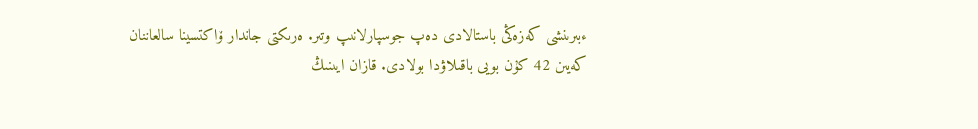ءبىرىنشى كەزەڭى باستالادى دەپ جوسپارلانىپ وتىر. ەرىكتى جاندار ۆاكتسينا سالعاننان كەيىن 42 كۇن بويى باقىلاۋدا بولادى. قازان ايىنىڭ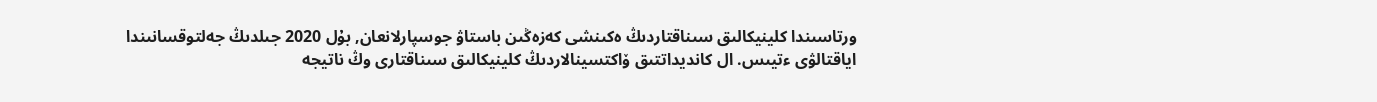ورتاسىندا كلينيكالىق سىناقتاردىڭ ەكىنشى كەزەڭىن باستاۋ جوسپارلانعان, بۇل 2020 جىلدىڭ جەلتوقسانىندا اياقتالۋى ءتيىس. ال كانديداتتىق ۆاكتسينالاردىڭ كلينيكالىق سىناقتارى وڭ ناتيجە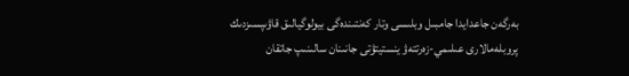بەرگەن جاعدايدا جامبىل وبلىسى وتار كەنتىندەگى بيولوگيالىق قاۋىپسىزدىك پروبلەمالارى عىلىمي-زەرتتەۋ ينستيتۋتى جانىنان سالىنىپ جاتقان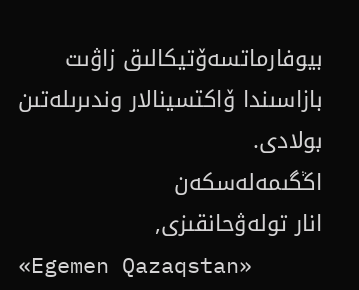بيوفارماتسەۆتيكالىق زاۋىت بازاسىندا ۆاكتسينالار وندىرىلەتىن بولادى.
اڭگىمەلەسكەن
انار تولەۋحانقىزى,
«Egemen Qazaqstan»